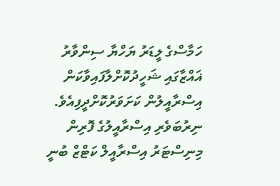ހަމާސްގެ ލީޑަރު ޔަހްޔާ ސިންވާރު ޣައްޒާގައި ޝަހީދުކޮށްލާފައިވާކަން އިސްރާއީލުން ކަށަވަރުކޮށްދީފިއެވެ.
ނިރުބަވެރި އިސްރާއީލުގެ ފޮރިން މިނިސްޓަރު އިސްރާއީލް ކަޓްޒް ބުނީ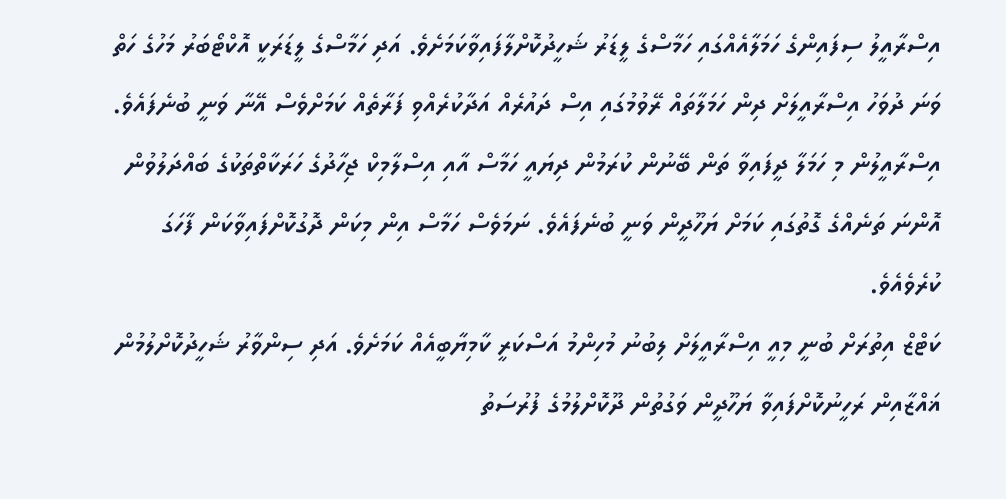އިސްރާއީލު ސިފައިންގެ ހަމަލާއެއްގައި ހަމާސްގެ ލީޑަރު ޝަހީދުކޮށްލާފައިވާކަމަށެވެ. އަދި ހަމާސްގެ ލީޑަރަކީ އޮކްޓޯބަރު މަހުގެ ހަތް ވަނަ ދުވަހު އިސްރާއީލަށް ދިން ހަމަލާތައް ރޭވުމުގައި އިސް ދައުރެއް އަދާކުރެއްވި ފަރާތެއް ކަމަށްވެސް އޭނާ ވަނީ ބުނެފައެވެ.
އިސްރާއީލުން މި ހަމަލާ ދީފައިވާ ތަން ބޭނުން ކުރަމުން ދިޔައީ ހަމާސް އާއި އިސްލާމިކް ޖިހާދުގެ ހަރަކާތްތަކުގެ ބައްދަލުވުން އޮންނަ ތަނެއްގެ ގޮތުގައި ކަމަށް ޔަހޫދީން ވަނީ ބުނެފައެވެ. ނަމަވެސް ހަމާސް އިން މިކަން ދޮގުކޮށްފައިވާކަން ފާހަގަ ކުރެވެއެވެ.
ކަޓްޒް އިތުރަށް ބުނީ މިއީ އިސްރާއީލަށް ލިބުނު މުހިންމު އަސްކަރީ ކާމިޔާބީއެއް ކަމަށެވެ. އަދި ސިންވާރު ޝަހީދުކޮށްލުމުން ޣައްޒާއިން ރަހީނުކޮށްފައިވާ ޔަހޫދީން ވަގުތުން ދޫކޮށްލުމުގެ ފުރުސަތު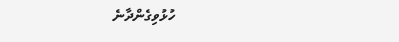ހުޅުވިގެންދާނެ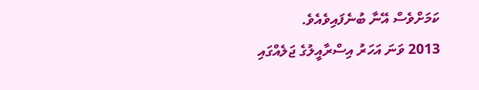ކަމަށްވެސް އޭނާ ބުނެފައިވެއެވެ.
2013 ވަނަ އަހަރު އިސްރާއީލުގެ ޖަލެއްގައި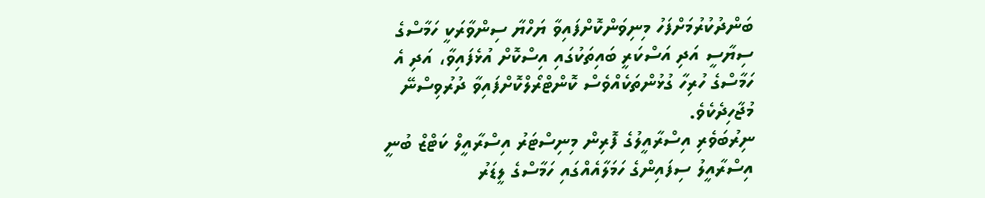ބަންދުކުރުމަށްފަހު މިނިވަންކޮށްފައިވާ ޔަހްޔާ ސިންވާރަކީ ހަމާސްގެ ސިޔާސީ އަދި އަސްކަރީ ބައިތަކުގައި އިސްކޮށް އުޅެފައިވާ، އަދި އެ ހަމާސްގެ ހުރިހާ ގުޅުންތަކެއްވެސް ކޮންޓްރޯލްކޮށްފައިވާ ދުރުވިސްނޭ މުޖާހިދެކެވެ.
ނިރުބަވެރި އިސްރާއީލުގެ ފޮރިން މިނިސްޓަރު އިސްރާއީލް ކަޓްޒް ބުނީ އިސްރާއީލު ސިފައިންގެ ހަމަލާއެއްގައި ހަމާސްގެ ލީޑަރު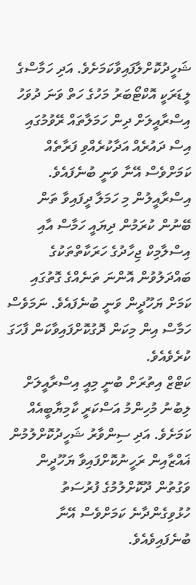ޝަހީދުކޮށްލާފައިވާކަމަށެވެ. އަދި ހަމާސްގެ ލީޑަރަކީ އޮކްޓޯބަރު މަހުގެ ހަތް ވަނަ ދުވަހު އިސްރާއީލަށް ދިން ހަމަލާތައް ރޭވުމުގައި އިސް ދައުރެއް އަދާކުރެއްވި ފަރާތެއް ކަމަށްވެސް އޭނާ ވަނީ ބުނެފައެވެ.
އިސްރާއީލުން މި ހަމަލާ ދީފައިވާ ތަން ބޭނުން ކުރަމުން ދިޔައީ ހަމާސް އާއި އިސްލާމިކް ޖިހާދުގެ ހަރަކާތްތަކުގެ ބައްދަލުވުން އޮންނަ ތަނެއްގެ ގޮތުގައި ކަމަށް ޔަހޫދީން ވަނީ ބުނެފައެވެ. ނަމަވެސް ހަމާސް އިން މިކަން ދޮގުކޮށްފައިވާކަން ފާހަގަ ކުރެވެއެވެ.
ކަޓްޒް އިތުރަށް ބުނީ މިއީ އިސްރާއީލަށް ލިބުނު މުހިންމު އަސްކަރީ ކާމިޔާބީއެއް ކަމަށެވެ. އަދި ސިންވާރު ޝަހީދުކޮށްލުމުން ޣައްޒާއިން ރަހީނުކޮށްފައިވާ ޔަހޫދީން ވަގުތުން ދޫކޮށްލުމުގެ ފުރުސަތު ހުޅުވިގެންދާނެ ކަމަށްވެސް އޭނާ ބުނެފައިވެއެވެ.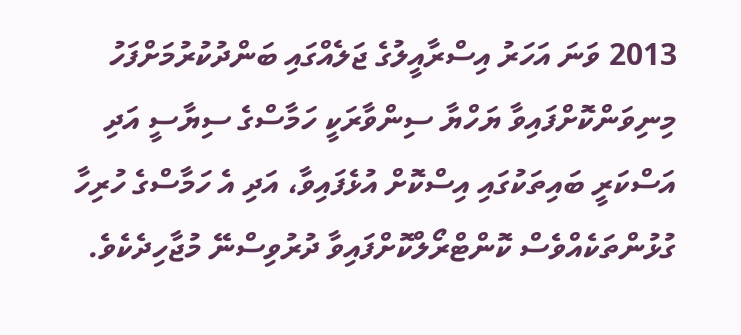2013 ވަނަ އަހަރު އިސްރާއީލުގެ ޖަލެއްގައި ބަންދުކުރުމަށްފަހު މިނިވަންކޮށްފައިވާ ޔަހްޔާ ސިންވާރަކީ ހަމާސްގެ ސިޔާސީ އަދި އަސްކަރީ ބައިތަކުގައި އިސްކޮށް އުޅެފައިވާ، އަދި އެ ހަމާސްގެ ހުރިހާ ގުޅުންތަކެއްވެސް ކޮންޓްރޯލްކޮށްފައިވާ ދުރުވިސްނޭ މުޖާހިދެކެވެ.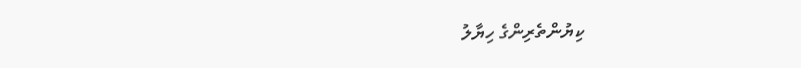ކިޔުންތެރިންގެ ހިޔާލު